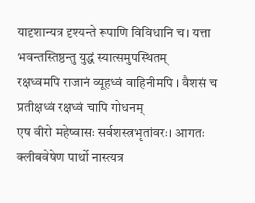यादृशान्यत्र दृश्यन्ते रूपाणि विविधानि च। यत्ता भवन्तस्तिष्ठन्तु युद्धं स्यात्समुपस्थितम्
रक्षध्वमपि राजानं व्यूहध्वं वाहिनीमपि । वैशसं च प्रतीक्षध्वं रक्षध्वं चापि गोधनम्
एष वीरो महेष्वासः सर्वशस्त्रभृतांवरः। आगतः क्लीबवेषेण पार्थो नास्त्यत्र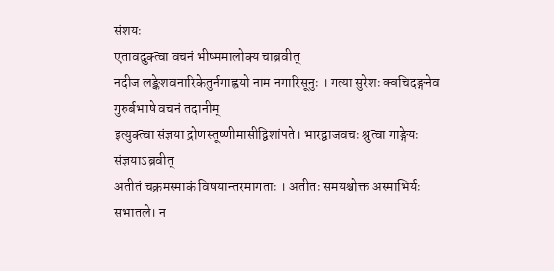संशयः
एतावदुक्त्वा वचनं भीष्ममालोक्य चाब्रवीत्
नदीज लङ्केशवनारिकेतुर्नगाह्वयो नाम नगारिसूनुः । गत्या सुरेशः क्वचिदङ्गनेव गुरुर्बभाषे वचनं तदानीम्
इत्युक्त्वा संज्ञया द्रोणस्तूष्णीमासीद्विशांपते। भारद्वाजवचः श्रुत्वा गाङ्गेयः संज्ञयाऽब्रवीत्
अतीतं चक्रमस्माकं विषयान्तरमागताः । अतीतः समयश्चोक्त अस्माभिर्यः सभातले। न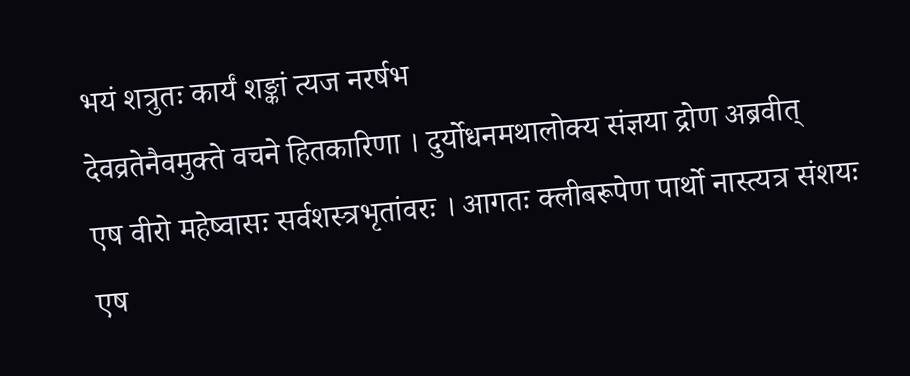भयं शत्रुतः कार्यं शङ्कां त्यज नरर्षभ
देवव्रतेनैवमुक्ते वचने हितकारिणा । दुर्योधनमथालोक्य संज्ञया द्रोण अब्रवीत्
एष वीरो महेष्वासः सर्वशस्त्रभृतांवरः । आगतः क्लीबरूपेण पार्थो नास्त्यत्र संशयः
एष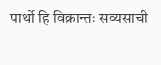पार्थो हि विक्रान्तः सव्यसाची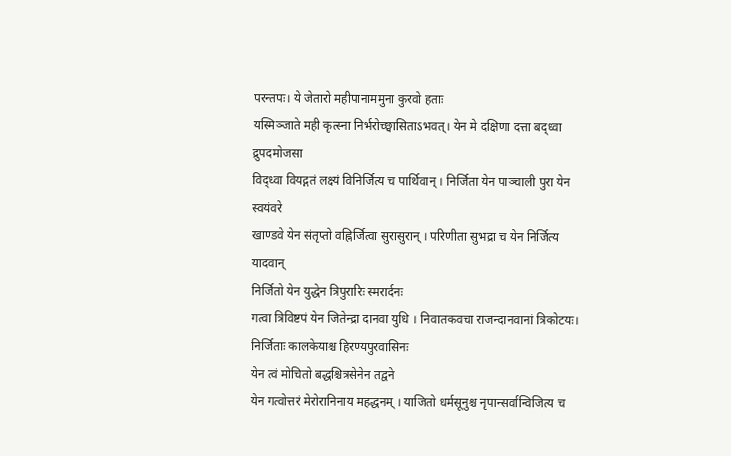परन्तपः। ये जेतारो महीपानाममुना कुरवो हताः
यस्मिञ्जाते मही कृत्स्ना निर्भरोच्छ्वासिताऽभवत्। येन मे दक्षिणा दत्ता बद्ध्वा द्रुपदमोजसा
विद्ध्वा वियद्गतं लक्ष्यं विनिर्जित्य च पार्थिवान् । निर्जिता येन पाञ्चाली पुरा येन स्वयंवरे
खाण्डवे येन संतृप्तो वह्निर्जित्वा सुरासुरान् । परिणीता सुभद्रा च येन निर्जित्य यादवान्
निर्जितो येन युद्धेन त्रिपुरारिः स्मरार्दनः
गत्वा त्रिविष्टपं येन जितेन्द्रा दानवा युधि । निवातकवचा राजन्दानवानां त्रिकोटयः। निर्जिताः कालकेयाश्च हिरण्यपुरवासिनः
येन त्वं मोचितो बद्धश्चित्रसेनेन तद्वने
येन गत्वोत्तरं मेरोरानिनाय महद्धनम् । याजितो धर्मसूनुश्च नृपान्सर्वान्विजित्य च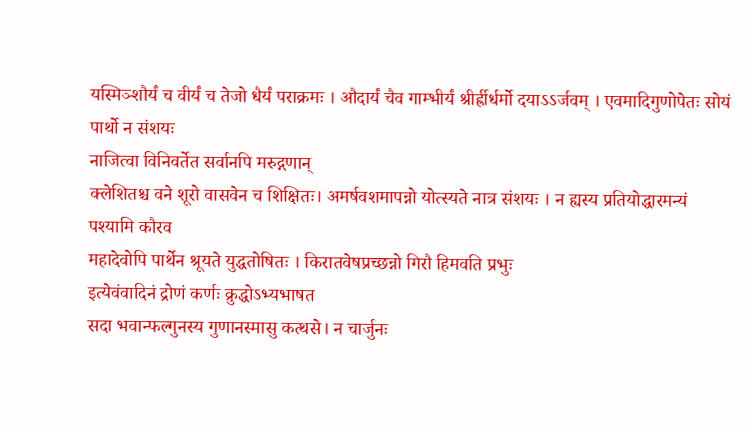यस्मिञ्शौर्यं च वीर्यं च तेजो धैर्यं पराक्रमः । औदार्यं चैव गाम्भीर्यं श्रीर्ह्रीर्धर्मो दयाऽऽर्जवम् । एवमादिगुणोपेतः सोयं पार्थो न संशयः
नाजित्वा विनिवर्तेत सर्वानपि मरुद्गणान्
क्लेशितश्च वने शूरो वासवेन च शिक्षितः। अमर्षवशमापन्नो योत्स्यते नात्र संशयः । न ह्यस्य प्रतियोद्धारमन्यं पश्यामि कौरव
महादेवोपि पार्थेन श्रूयते युद्धतोषितः । किरातवेषप्रच्छन्नो गिरौ हिमवति प्रभुः
इत्येवंवादिनं द्रोणं कर्णः क्रुद्धोऽभ्यभाषत
सदा भवान्फल्गुनस्य गुणानस्मासु कत्थसे। न चार्जुनः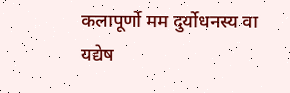कलापूर्णो मम दुर्योधनस्य वा
यद्येष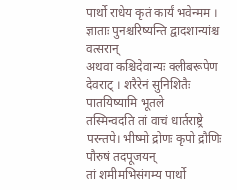पार्थो राधेय कृतं कार्यं भवेन्मम । ज्ञाताः पुनश्चरिष्यन्ति द्वादशान्यांश्च वत्सरान्
अथवा कश्चिदेवान्यः क्लीबरूपेण देवराट् । शरैरेनं सुनिशितैः पातयिष्यामि भूतले
तस्मिन्वदति तां वाचं धार्तराष्ट्रे परन्तपे। भीष्मो द्रोणः कृपो द्रौणिः पौरुषं तदपूजयन्
तां शमीमभिसंगम्य पार्थो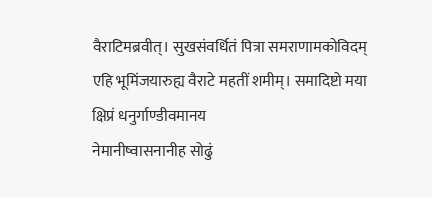वैराटिमब्रवीत्। सुखसंवर्धितं पित्रा समराणामकोविदम्
एहि भूमिंजयारुह्य वैराटे महतीं शमीम्। समादिष्टो मया क्षिप्रं धनुर्गाण्डीवमानय
नेमानीष्वासनानीह सोढुं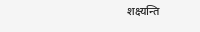शक्ष्यन्ति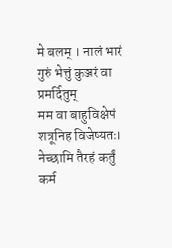मे बलम् । नालं भारं गुरुं भेत्तुं कुञ्जरं वा प्रमर्दितुम्
मम वा बाहुविक्षेपं शत्रूनिह विजेष्यतः। नेच्छामि तैरहं कर्तुं कर्म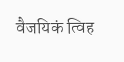वैजयिकं त्विह